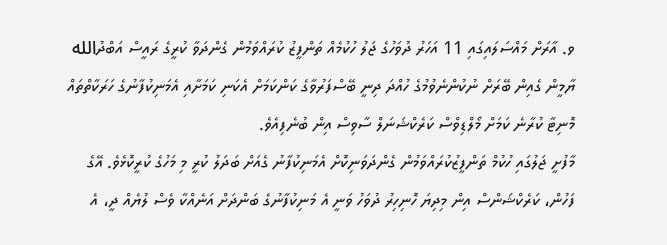ވ. އާރަށް މައްސަލައިގައި 11 އަހަރު ދުވަހުގެ ޖަލު ހުކުމެއް ތަންފީޒު ކުރައްވަމުން ގެންދަވާ ކުރީގެ ރައީސް އަބްދުالله ޔާމީން ގެއިން ބޭރަށް ނުކުންނެވުމުގެ ހުއްދަ ދިނީ ބޭސްފަރުވާގެ ކަންކަމަށް އެކަނި ކަމަށާއި އެމަނިކުފާނުގެ ހަރަކާތްތައް މޮނިޓާ ކުރާނެ ކަމަށް މޯލްޑިވްސް ކަރެކްޝަނަލް ސާވިސް އިން ބުނެފިއެވެ.
މާފުށީ ޖަލުގައި ހުކުމް ތަންފީޒުކުރައްވަމުން ގެންދަވަނިކޮށް އެމަނިކުފާނު ގެއަށް ބަދަލު ކުރީ މި މަހުގެ ކުރީކޮޅެވެ. އޭގެ ފަހުން، ކަރެކްޝަންސް އިން މިދިޔަ ހޮނިހިރު ދުވަހު ވަނީ އެ މަނިކުފާނުގެ ބަންދަށް އަނެއްކާ ވެސް ލުޔެއް ދީ، އެ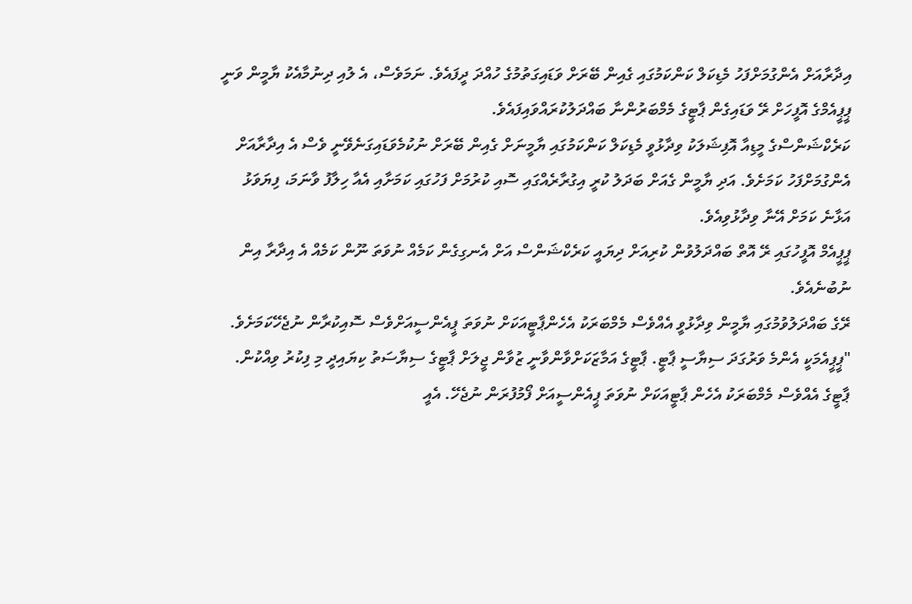އިދާރާއަށް އެންގުމަށްފަހު މެޑިކަލް ކަންކަމުގައި ގެއިން ބޭރަށް ވަޑައިގަތުމުގެ ހުއްދަ ދީފައެވެ. ނަމަވެސް، އެ ލުއި ދިނުމާއެކު ޔާމީން ވަނީ ޕީޕީއެމްގެ އޮފީހަށް ރޭ ވަޑައިގެން ޕާޓީގެ މެމްބަރުންނާ ބައްދަލުކުރައްވައިފައެވެ.
ކަރެކްޝަންސްގެ މީޑިއާ އޮފިޝަލަކު ވިދާޅުވީ މެޑިކަލް ކަންކަމުގައި ޔާމީނަށް ގެއިން ބޭރަށް ނުކުމެވަޑައިގަނެވޭނީ ވެސް އެ އިދާރާއަށް އެންގުމަށްފަހު ކަމަށެވެ. އަދި ޔާމީން ގެއަށް ބަދަލު ކުރީ އިގުރާރެއްގައި ސޮއި ކުރުމަށް ފަހުގައި ކަމަށާއި އެއާ ހިލާފު ވާނަމަ، ފިޔަވަޅު އަޅާނެ ކަމަށް އޭނާ ވިދާޅުވިއެވެ.
ޕީޕީއެމް އޮފީހުގައި ރޭ އޮތް ބައްދަލުވުން ކުރިއަށް ދިޔައީ ކަރެކްޝަންސް އަށް އެނގިގެން ކަމެއް ނުވަތަ ނޫން ކަމެއް އެ އިދާރާ އިން ނުބުނެއެވެ.
ރޭގެ ބައްދަލުވުމުގައި ޔާމީން ވިދާޅުވީ އެއްވެސް މެމްބަރަކު އެހެންޕާޓީއަކަށް ނުވަތަ ޕީއެންސީއަށްވެސް ސޮއިކުރާން ނުޖެހޭކަމަށެވެ.
"ޕީޕީއެމަކީ އެންމެ ވަރުގަދަ ސިޔާސީ ޕާޓީ. ޕާޓީގެ އަމާޒަކަށްވާންވާނީ ޒުވާން ޖީލަށް ޕާޓީގެ ސިޔާސަތު ކިޔައިދީ މި ފިކުރު ވިއްކުން. ޕާޓީގެ އެއްވެސް މެމްބަރަކު އެހެން ޕާޓީއަކަށް ނުވަތަ ޕީއެންސީއަށް ފޯމުފުރަން ނުޖެހޭ. އެއީ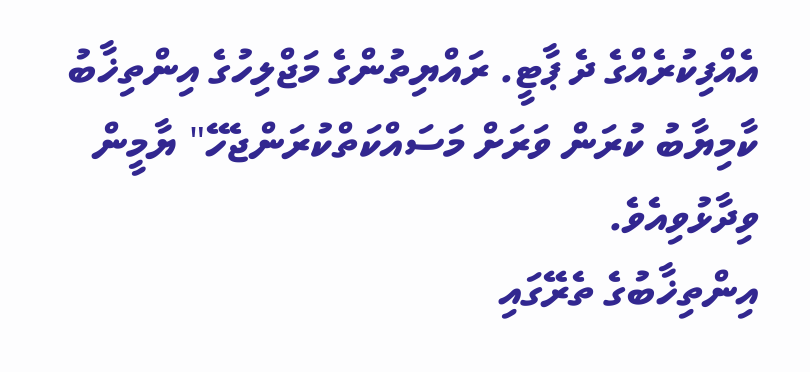އެއްފިކުރެއްގެ ދެ ޕާޓީ. ރައްޔިތުންގެ މަޖްލިހުގެ އިންތިޚާބު ކާމިޔާބު ކުރަން ވަރަށް މަސައްކަތްކުރަންޖެހޭ" ޔާމީން ވިދާޅުވިއެވެ.
އިންތިޚާބުގެ ތެރޭގައި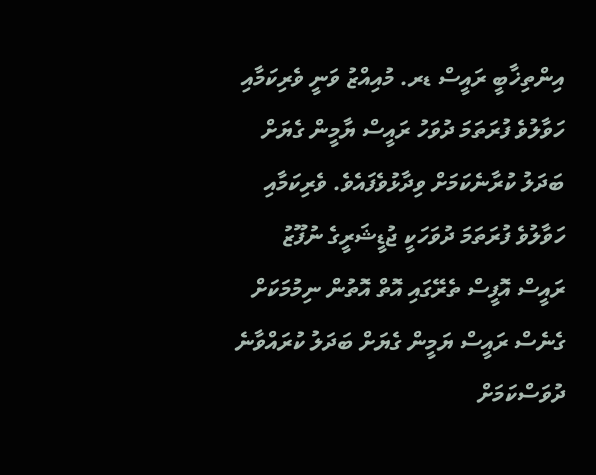އިންތިޚާބީ ރައީސް ޑރ. މުއިއްޒު ވަނީ ވެރިކަމާއި ހަވާލުވެ ފުރަތަމަ ދުވަހު ރައީސް ޔާމީން ގެޔަށް ބަދަލު ކުރާނެކަމަށް ވިދާޅުވެފައެވެ. ވެރިކަމާއި ހަވާލުވެ ފުރަތަމަ ދުވަހަކީ ޖުޑީޝަރީގެ ނުފޫޒު ރައީސް އޮފީސް ތެރޭގައި އޮތް އޮތުން ނިމުމަކަށް ގެނެސް ރައީސް ޔަމީން ގެޔަށް ބަދަލު ކުރައްވާނެ ދުވަސްކަމަށް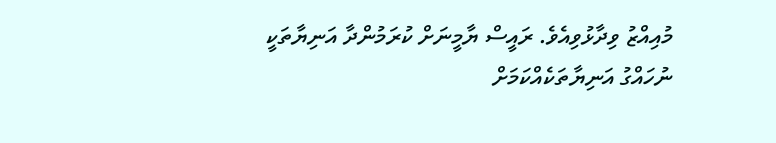މުއިއްޒު ވިދާޅުވިއެވެ. ރައީސް ޔާމީނަށް ކުރަމުންދާ އަނިޔާތަކީ ނުހައްގު އަނިޔާތަކެއްކަމަށް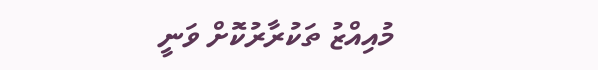މުއިއްޒު ތަކުރާރުކޮށް ވަނީ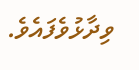ވިދާޅުވެފައެވެ.